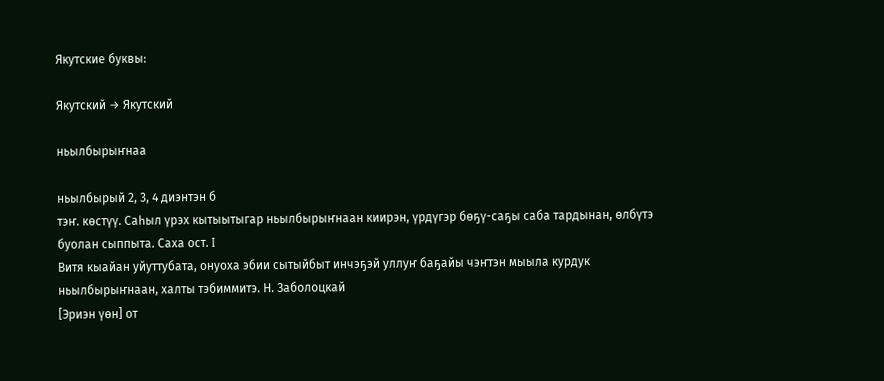Якутские буквы:

Якутский → Якутский

ньылбырыҥнаа

ньылбырый 2, 3, 4 диэнтэн б
тэҥ. көстүү. Саһыл үрэх кытыытыгар ньылбырыҥнаан киирэн, үрдүгэр бөҕү-саҕы саба тардынан, өлбүтэ буолан сыппыта. Саха ост. I
Витя кыайан уйуттубата, онуоха эбии сытыйбыт инчэҕэй уллуҥ баҕайы чэҥтэн мыыла курдук ньылбырыҥнаан, халты тэбиммитэ. Н. Заболоцкай
[Эриэн үөн] от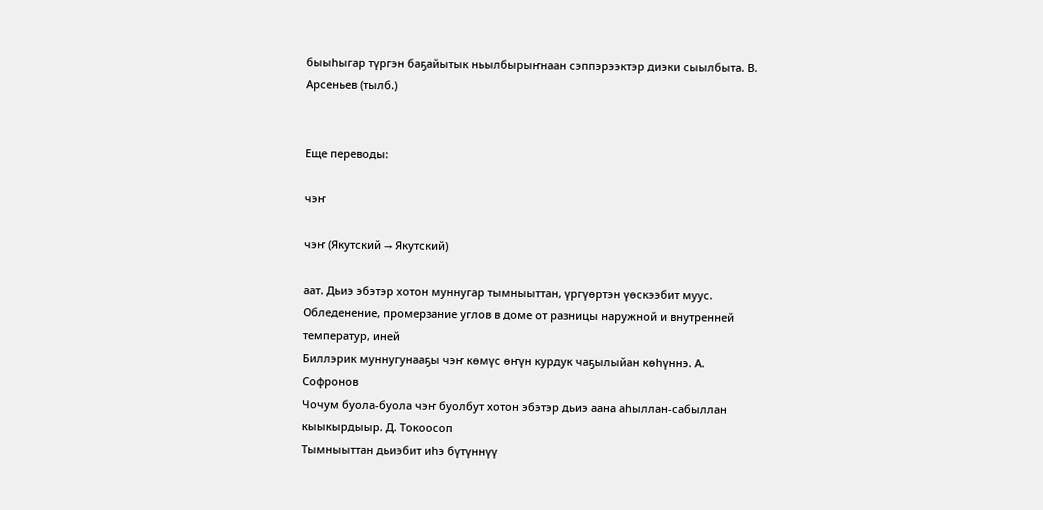быыһыгар түргэн баҕайытык ньылбырыҥнаан сэппэрээктэр диэки сыылбыта. В. Арсеньев (тылб.)


Еще переводы:

чэҥ

чэҥ (Якутский → Якутский)

аат. Дьиэ эбэтэр хотон муннугар тымныыттан, үргүөртэн үөскээбит муус. Обледенение, промерзание углов в доме от разницы наружной и внутренней температур, иней
Биллэрик муннугунааҕы чэҥ көмүс өҥүн курдук чаҕылыйан көһүннэ. А. Софронов
Чочум буола-буола чэҥ буолбут хотон эбэтэр дьиэ аана аһыллан-сабыллан кыыкырдыыр. Д. Токоосоп
Тымныыттан дьиэбит иһэ бүтүннүү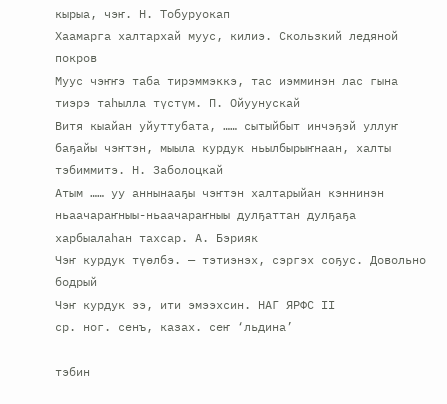кырыа, чэҥ. Н. Тобуруокап
Хаамарга халтархай муус, килиэ. Скользкий ледяной покров
Муус чэҥҥэ таба тирэммэккэ, тас иэмминэн лас гына тиэрэ таһылла түстүм. П. Ойуунускай
Витя кыайан уйуттубата, …… сытыйбыт инчэҕэй уллуҥ баҕайы чэҥтэн, мыыла курдук ньылбырыҥнаан, халты тэбиммитэ. Н. Заболоцкай
Атым …… уу аннынааҕы чэҥтэн халтарыйан кэннинэн ньаачараҥныы-ньаачараҥныы дулҕаттан дулҕаҕа харбыалаһан тахсар. А. Бэрияк
Чэҥ курдук түөлбэ. — тэтиэнэх, сэргэх соҕус. Довольно бодрый
Чэҥ курдук ээ, ити эмээхсин. НАГ ЯРФС II
ср. ног. сенъ, казах. сеҥ ‘льдина’

тэбин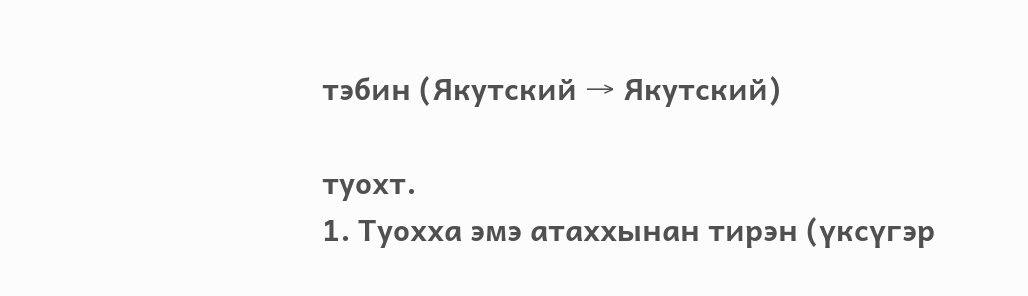тэбин (Якутский → Якутский)

туохт.
1. Туохха эмэ атаххынан тирэн (үксүгэр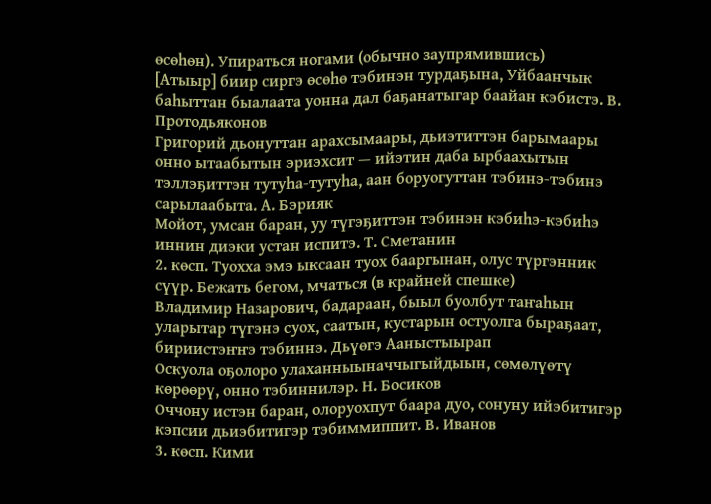өсөһөн). Упираться ногами (обычно заупрямившись)
[Атыыр] биир сиргэ өсөһө тэбинэн турдаҕына, Уйбаанчык баһыттан быалаата уонна дал баҕанатыгар баайан кэбистэ. В. Протодьяконов
Григорий дьонуттан арахсымаары, дьиэтиттэн барымаары онно ытаабытын эриэхсит — ийэтин даба ырбаахытын тэллэҕиттэн тутуһа-тутуһа, аан боруогуттан тэбинэ-тэбинэ сарылаабыта. А. Бэрияк
Мойот, умсан баран, уу түгэҕиттэн тэбинэн кэбиһэ-кэбиһэ иннин диэки устан испитэ. Т. Сметанин
2. көсп. Туохха эмэ ыксаан туох бааргынан, олус түргэнник сүүр. Бежать бегом, мчаться (в крайней спешке)
Владимир Назарович, бадараан, быыл буолбут таҥаһын уларытар түгэнэ суох, саатын, кустарын остуолга быраҕаат, бириистэҥҥэ тэбиннэ. Дьүөгэ Ааныстыырап
Оскуола оҕолоро улаханныыначчыгыйдыын, сөмөлүөтү көрөөрү, онно тэбиннилэр. Н. Босиков
Оччону истэн баран, олоруохпут баара дуо, сонуну ийэбитигэр кэпсии дьиэбитигэр тэбиммиппит. В. Иванов
3. көсп. Кими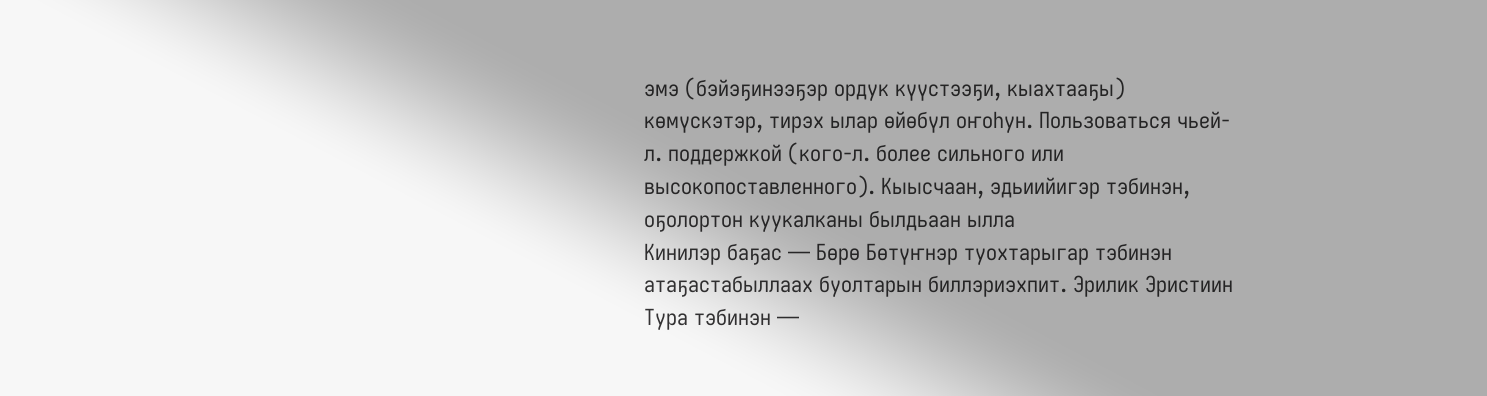эмэ (бэйэҕинээҕэр ордук күүстээҕи, кыахтааҕы) көмүскэтэр, тирэх ылар өйөбүл оҥоһун. Пользоваться чьей-л. поддержкой (кого-л. более сильного или высокопоставленного). Кыысчаан, эдьиийигэр тэбинэн, оҕолортон куукалканы былдьаан ылла
Кинилэр баҕас — Бөрө Бөтүҥнэр туохтарыгар тэбинэн атаҕастабыллаах буолтарын биллэриэхпит. Эрилик Эристиин
Тура тэбинэн —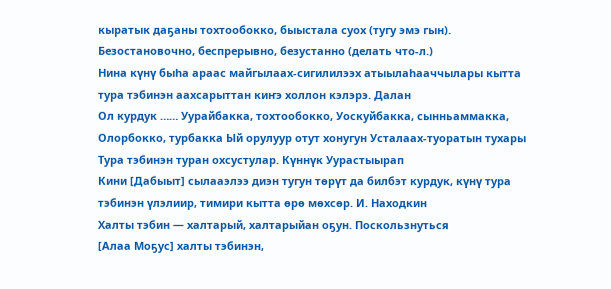кыратык даҕаны тохтообокко, быыстала суох (тугу эмэ гын). Безостановочно, беспрерывно, безустанно (делать что-л.)
Нина күнү быһа араас майгылаах-сигилилээх атыылаһааччылары кытта тура тэбинэн аахсарыттан киҥэ холлон кэлэрэ. Далан
Ол курдук …… Уурайбакка, тохтообокко, Уоскуйбакка, сынньаммакка, Олорбокко, турбакка Ый орулуур отут хонугун Усталаах-туоратын тухары Тура тэбинэн туран охсустулар. Күннүк Уурастыырап
Кини [Дабыыт] сылааэлээ диэн тугун төрүт да билбэт курдук, күнү тура тэбинэн үлэлиир, тимири кытта өрө мөхсөр. И. Находкин
Халты тэбин — халтарый, халтарыйан оҕун. Поскользнуться
[Алаа Моҕус] халты тэбинэн,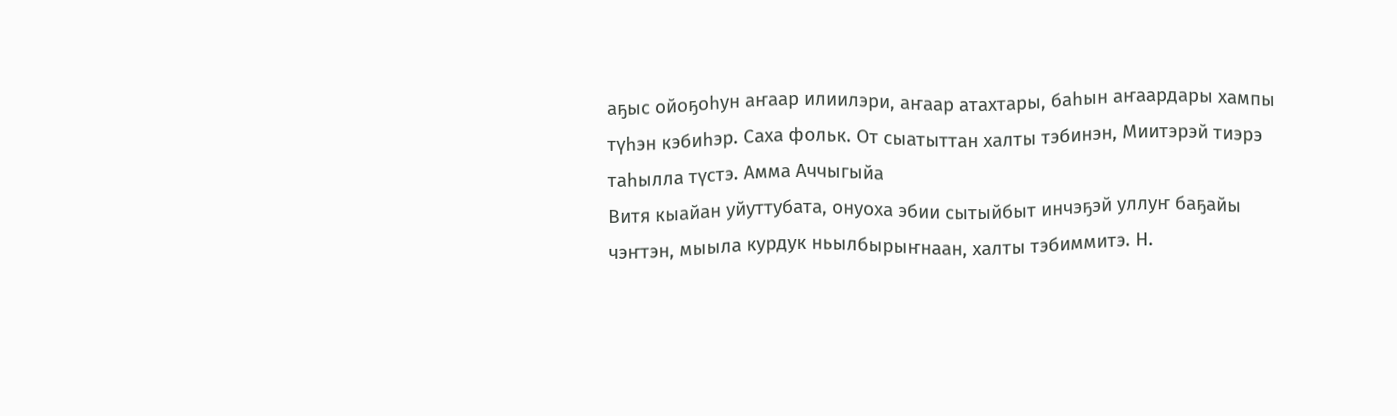аҕыс ойоҕоһун аҥаар илиилэри, аҥаар атахтары, баһын аҥаардары хампы түһэн кэбиһэр. Саха фольк. От сыатыттан халты тэбинэн, Миитэрэй тиэрэ таһылла түстэ. Амма Аччыгыйа
Витя кыайан уйуттубата, онуоха эбии сытыйбыт инчэҕэй уллуҥ баҕайы чэҥтэн, мыыла курдук ньылбырыҥнаан, халты тэбиммитэ. Н.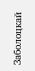Заболоцкай